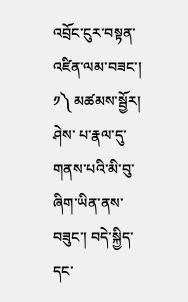འབྲོང་ངུར་བསྟན་འཛིན་ལམ་བཟང་།
༡༽ མཚམས་སྦྱོར།
ཤེས་ པ་རྣལ་དུ་གནས་པའི་མི་བུ་ཞིག་ཡིན་ནས་བཟུང་། བདེ་སྐྱིད་དང་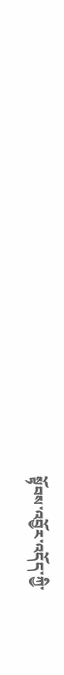སྟོབས་འབྱོར་འདོད་ཀྱི་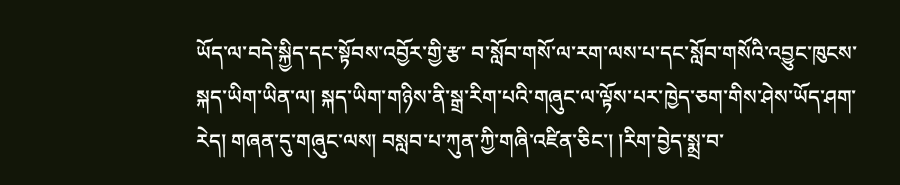ཡོད་ལ་བདེ་སྐྱིད་དང་སྟོབས་འབྱོར་གྱི་རྩ་ བ་སློབ་གསོ་ལ་རག་ལས་པ་དང་སློབ་གསོའི་འབྱུང་ཁུངས་སྐད་ཡིག་ཡིན་ལ། སྐད་ཡིག་གཉིས་ནི་སྒྲ་རིག་པའི་གཞུང་ལ་ལྟོས་པར་ཁྱེད་ཅག་གིས་ཤེས་ཡོད་ཤག་རེད། གཞན་དུ་གཞུང་ལས། བསླབ་པ་ཀུན་ཀྱི་གཞི་འཛིན་ཅིང་། །རིག་བྱེད་སྨྲ་བ་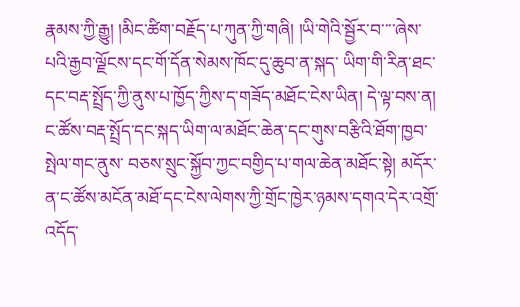རྣམས་ཀྱི་རྒྱུ། །མིང་ཚིག་བརྗོད་པ་ཀུན་ཀྱི་གཞི། །ཡི་གེའི་སྦྱོར་བ་་་་ཞེས་པའི་རྒྱབ་ལྗོངས་དང་གོ་དོན་སེམས་ཁོང་དུ་ཆུབ་ན་སྐད་ ཡིག་གི་རིན་ཐང་དང་བརྡ་སྤྲོད་ཀྱི་ནུས་པ་ཁྱོད་ཀྱིས་ད་གཟོད་མཐོང་ངེས་ཡིན། དེ་ལྟ་བས་ན། ང་ཚོས་བརྡ་སྤྲོད་དང་སྐད་ཡིག་ལ་མཐོང་ཆེན་དང་གུས་བརྩིའི་ཐོག་ཁྱབ་སྤེལ་གང་ནུས་ བཅས་སྲུང་སྐྱོབ་ཀྱང་བགྱིད་པ་གལ་ཆེན་མཐོང་སྟེ། མདོར་ན་ང་ཚོས་མངོན་མཐོ་དང་ངེས་ལེགས་ཀྱི་གྲོང་ཁྱེར་ཉམས་དགའ་དེར་འགྲོ་འདོད་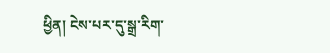ཕྱིན། ངེས་པར་དུ་སྒྲ་རིག་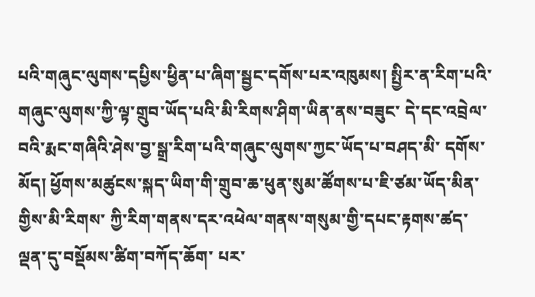པའི་གཞུང་ལུགས་དཔྱིས་ཕྱིན་པ་ཞིག་སྦྱང་དགོས་པར་འཁུམས། སྤྱིར་ན་རིག་པའི་གཞུང་ལུགས་ཀྱི་ལྟ་གྲུབ་ཡོད་པའི་མི་རིགས་ཤིག་ཡིན་ནས་བཟུང་ དེ་དང་འབྲེལ་བའི་རྨང་གཞིའི་ཤེས་བྱ་སྒྲ་རིག་པའི་གཞུང་ལུགས་ཀྱང་ཡོད་པ་བཤད་མི་ དགོས་མོད། ཕྱོགས་མཚུངས་སྐད་ཡིག་གི་གྲུབ་ཆ་ཕུན་སུམ་ཚོགས་པ་ཇི་ཙམ་ཡོད་མིན་གྱིས་མི་རིགས་ ཀྱི་རིག་གནས་དར་འཕེལ་གནས་གསུམ་གྱི་དཔང་རྟགས་ཚད་ལྡན་དུ་བསྡོམས་ཚིག་བཀོད་ཆོག་ པར་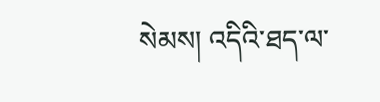སེམས། འདིའི་ཐད་ལ་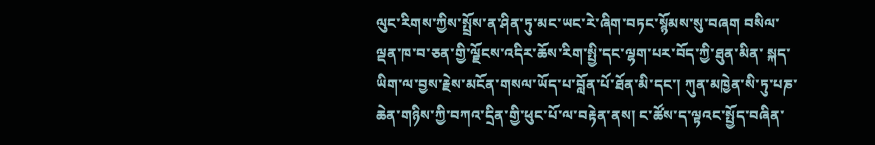ལུང་རིགས་ཀྱིས་སྤྲོས་ན་ཤིན་ཏུ་མང་ཡང་རེ་ཞིག་བཏང་སྙོམས་སུ་བཞག བསིལ་ལྡན་ཁ་བ་ཅན་གྱི་ལྗོངས་འདིར་ཆོས་རིག་སྤྱི་དང་ལྷག་པར་བོད་ཀྱི་ཐུན་མིན་ སྐད་ཡིག་ལ་བྱས་རྗེས་མངོན་གསལ་ཡོད་པ་བློན་པོ་ཐོན་མི་དང་། ཀུན་མཁྱེན་སི་ཏུ་པཎ་ཆེན་གཉིས་ཀྱི་བཀའ་དྲིན་གྱི་ཕུང་པོ་ལ་བརྟེན་ནས། ང་ཚོས་ད་ལྟའང་སྤྱོད་བཞིན་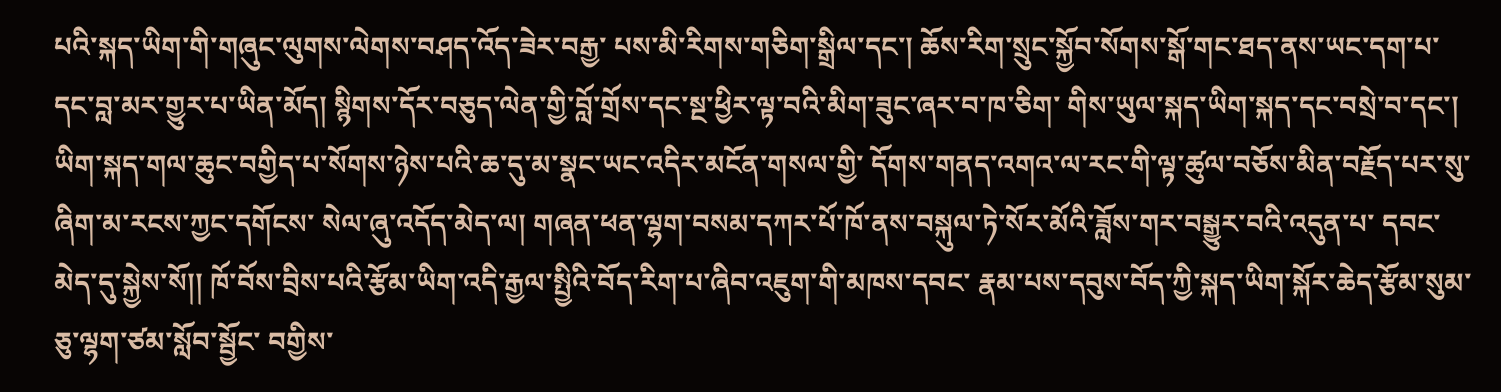པའི་སྐད་ཡིག་གི་གཞུང་ལུགས་ལེགས་བཤད་འོད་ཟེར་བརྒྱ་ པས་མི་རིགས་གཅིག་སྒྲིལ་དང་། ཆོས་རིག་སྲུང་སྐྱོབ་སོགས་སྒོ་གང་ཐད་ནས་ཡང་དག་པ་དང་བླ་མར་གྱུར་པ་ཡིན་མོད། སྙིགས་དོར་བཅུད་ལེན་གྱི་བློ་གྲོས་དང་སྔ་ཕྱིར་ལྟ་བའི་མིག་ཟུང་ཞར་བ་ཁ་ཅིག་ གིས་ཡུལ་སྐད་ཡིག་སྐད་དང་བསྲེ་བ་དང་། ཡིག་སྐད་གལ་ཆུང་བགྱིད་པ་སོགས་ཉེས་པའི་ཆ་དུ་མ་སྣང་ཡང་འདིར་མངོན་གསལ་གྱི་ དོགས་གནད་འགའ་ལ་རང་གི་ལྟ་ཚུལ་བཅོས་མིན་བརྗོད་པར་སུ་ཞིག་མ་རངས་ཀྱང་དགོངས་ སེལ་ཞུ་འདོད་མེད་ལ། གཞན་ཕན་ལྷག་བསམ་དཀར་པོ་ཁོ་ནས་བསྐུལ་ཏེ་སོར་མོའི་ཟློས་གར་བསྒྱུར་བའི་འདུན་པ་ དབང་མེད་དུ་སྐྱེས་སོ།། ཁོ་བོས་བྲིས་པའི་རྩོམ་ཡིག་འདི་རྒྱལ་སྤྱིའི་བོད་རིག་པ་ཞིབ་འཇུག་གི་མཁས་དབང་ རྣམ་པས་དབུས་བོད་ཀྱི་སྐད་ཡིག་སྐོར་ཆེད་རྩོམ་སུམ་ཅུ་ལྷག་ཙམ་སློབ་སྦྱོང་ བགྱིས་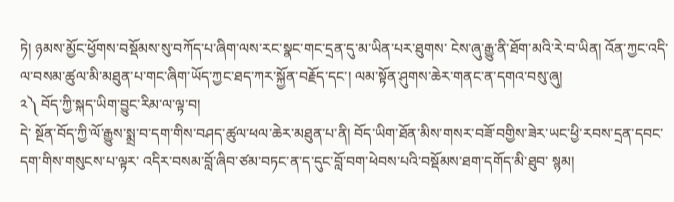ཏེ། ཉམས་མྱོང་ཕྱོགས་བསྡོམས་སུ་བཀོད་པ་ཞིག་ལས་རང་སྣང་གང་དྲན་དུ་མ་ཡིན་པར་ཐུགས་ ངེས་ཞུ་རྒྱུ་ནི་ཐོག་མའི་རེ་བ་ཡིན། འོན་ཀྱང་འདི་ལ་བསམ་ཚུལ་མི་མཐུན་པ་གང་ཞིག་ཡོད་ཀྱང་ཐད་ཀར་སྐྱོན་བརྗོད་དང་། ལམ་སྟོན་ཤུགས་ཆེར་གནང་ན་དགའ་བསུ་ཞུ།
༢༽ བོད་ཀྱི་སྐད་ཡིག་བྱུང་རིམ་ལ་ལྟ་བ།
དེ་ སྔོན་བོད་ཀྱི་ལོ་རྒྱུས་སྨྲ་བ་དག་གིས་བཤད་ཚུལ་ཕལ་ཆེར་མཐུན་པ་ནི། བོད་ཡིག་ཐོན་མིས་གསར་བཟོ་བགྱིས་ཟེར་ཡང་ཕྱི་རབས་དྲན་དབང་དག་གིས་གསུངས་པ་ལྟར་ འདིར་བསམ་བློ་ཞིབ་ཙམ་བཏང་ན་ད་དུང་བློ་བག་ཕེབས་པའི་བསྡོམས་ཐག་དགོད་མི་ཐུབ་ སྙམ།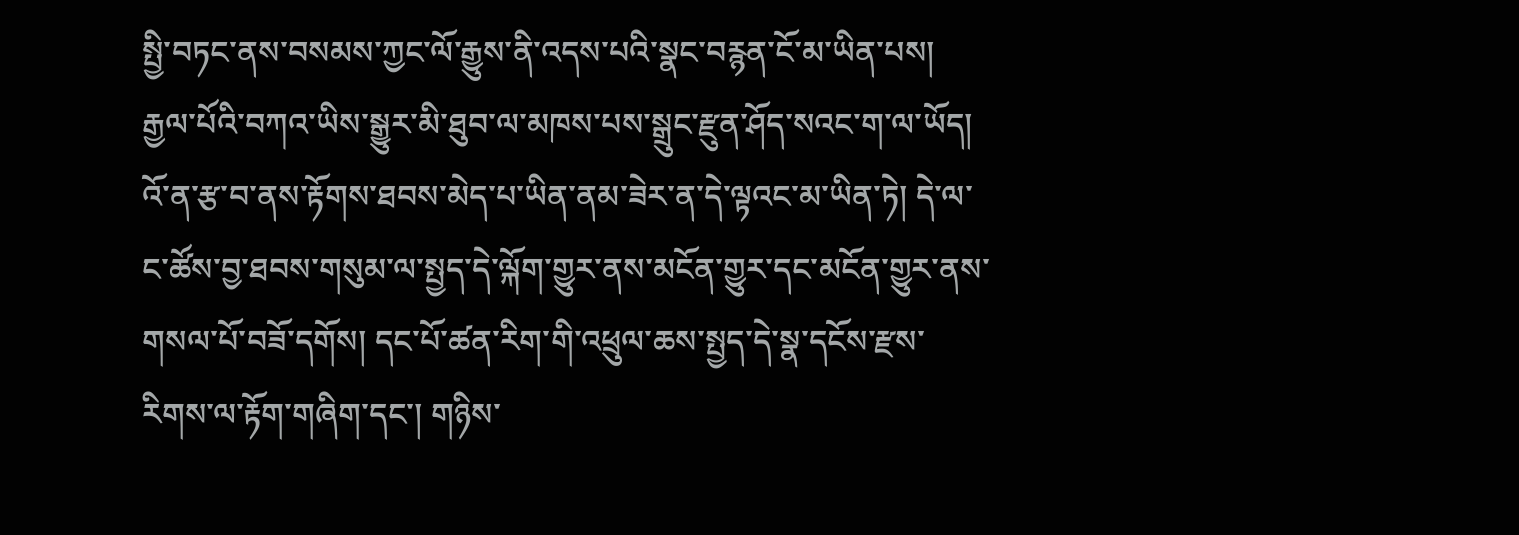སྤྱི་བཏང་ནས་བསམས་ཀྱང་ལོ་རྒྱུས་ནི་འདས་པའི་སྣང་བརྙན་ངོ་མ་ཡིན་པས། རྒྱལ་པོའི་བཀའ་ཡིས་སྒྱུར་མི་ཐུབ་ལ་མཁས་པས་སྒྲུང་རྫུན་ཤོད་སའང་ག་ལ་ཡོད། འོ་ན་རྩ་བ་ནས་རྟོགས་ཐབས་མེད་པ་ཡིན་ནམ་ཟེར་ན་དེ་ལྟའང་མ་ཡིན་ཏེ། དེ་ལ་ང་ཚོས་བྱ་ཐབས་གསུམ་ལ་སྤྱད་དེ་ལྐོག་གྱུར་ནས་མངོན་གྱུར་དང་མངོན་གྱུར་ནས་ གསལ་པོ་བཟོ་དགོས། དང་པོ་ཚན་རིག་གི་འཕྲུལ་ཆས་སྤྱད་དེ་སྣ་དངོས་རྫས་རིགས་ལ་རྟོག་གཞིག་དང་། གཉིས་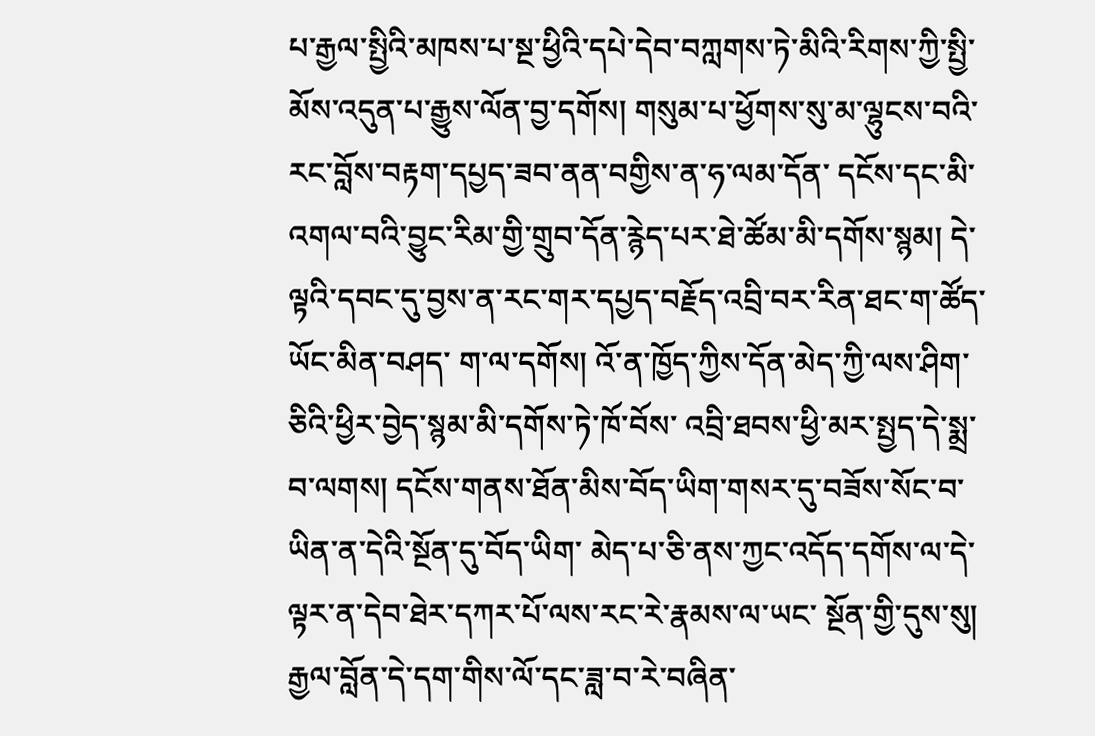པ་རྒྱལ་སྤྱིའི་མཁས་པ་སྔ་ཕྱིའི་དཔེ་དེབ་བཀླགས་ཏེ་མིའི་རིགས་ཀྱི་སྤྱི་ མོས་འདུན་པ་རྒྱུས་ལོན་བྱ་དགོས། གསུམ་པ་ཕྱོགས་སུ་མ་ལྷུངས་བའི་རང་བློས་བརྟག་དཔྱད་ཟབ་ནན་བགྱིས་ན་ཧ་ལམ་དོན་ དངོས་དང་མི་འགལ་བའི་བྱུང་རིམ་གྱི་གྲུབ་དོན་རྙེད་པར་ཐེ་ཚོམ་མི་དགོས་སྙམ། དེ་ལྟའི་དབང་དུ་བྱས་ན་རང་གར་དཔྱད་བརྗོད་འབྲི་བར་རིན་ཐང་ག་ཚོད་ཡོང་མིན་བཤད་ ག་ལ་དགོས། འོ་ན་ཁྱོད་ཀྱིས་དོན་མེད་ཀྱི་ལས་ཤིག་ཅིའི་ཕྱིར་བྱེད་སྙམ་མི་དགོས་ཏེ་ཁོ་བོས་ འབྲི་ཐབས་ཕྱི་མར་སྤྱད་དེ་སྨྲ་བ་ལགས། དངོས་གནས་ཐོན་མིས་བོད་ཡིག་གསར་དུ་བཟོས་སོང་བ་ཡིན་ན་དེའི་སྔོན་དུ་བོད་ཡིག་ མེད་པ་ཅི་ནས་ཀྱང་འདོད་དགོས་ལ་དེ་ལྟར་ན་དེབ་ཐེར་དཀར་པོ་ལས་རང་རེ་རྣམས་ལ་ཡང་ སྔོན་གྱི་དུས་སུ། རྒྱལ་བློན་དེ་དག་གིས་ལོ་དང་ཟླ་བ་རེ་བཞིན་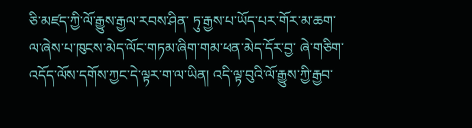ཅི་མཛད་ཀྱི་ལོ་རྒྱུས་རྒྱལ་རབས་ཤིན་ ཏུ་རྒྱས་པ་ཡོད་པར་གོར་མ་ཆག་ལ་ཞེས་པ་ཁུངས་མེད་ལོང་གཏམ་ཞིག་གམ་ཕན་མེད་དོར་བྱ་ ཞེ་གཅིག་འདོད་ལོས་དགོས་ཀྱང་དེ་ལྟར་ག་ལ་ཡིན། འདི་ལྟ་བུའི་ལོ་རྒྱུས་ཀྱི་རྒྱབ་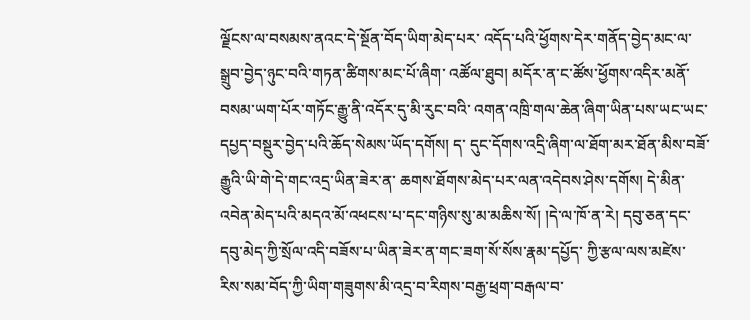ལྗོངས་ལ་བསམས་ནའང་དེ་སྔོན་བོད་ཡིག་མེད་པར་ འདོད་པའི་ཕྱོགས་དེར་གནོད་བྱེད་མང་ལ་སྒྲུབ་བྱེད་ཉུང་བའི་གཏན་ཚིགས་མང་པོ་ཞིག་ འཚོལ་ཐུབ། མདོར་ན་ང་ཚོས་ཕྱོགས་འདིར་མནོ་བསམ་ཡག་པོར་གཏོང་རྒྱུ་ནི་འདོར་དུ་མི་རུང་བའི་ འགན་འཁྲི་གལ་ཆེན་ཞིག་ཡིན་པས་ཡང་ཡང་དཔྱད་བསྡུར་བྱེད་པའི་ཆོད་སེམས་ཡོད་དགོས། ད་ དུང་དོགས་འདྲི་ཞིག་ལ་ཐོག་མར་ཐོན་མིས་བཟོ་རྒྱུའི་ཡི་གེ་དེ་གང་འདྲ་ཡིན་ཟེར་ན་ ཆགས་ཐོགས་མེད་པར་ལན་འདེབས་ཤེས་དགོས། དེ་མིན་འབེན་མེད་པའི་མདའ་མོ་འཕངས་པ་དང་གཉིས་སུ་མ་མཆིས་སོ། །དེ་ལ་ཁོ་ན་རེ། དབུ་ཅན་དང་དབུ་མེད་ཀྱི་སྲོལ་འདི་བཟོས་པ་ཡིན་ཟེར་ན་གང་ཟག་སོ་སོས་རྣམ་དཔྱོད་ ཀྱི་རྩལ་ལས་མཛེས་རིས་སམ་བོད་ཀྱི་ཡིག་གཟུགས་མི་འདྲ་བ་རིགས་བརྒྱ་ཕྲག་བརྒལ་བ་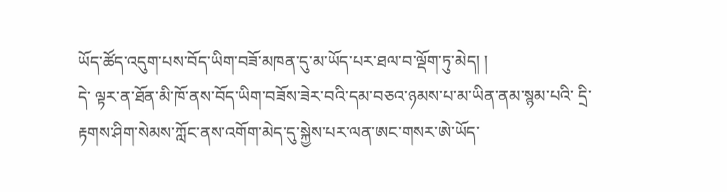ཡོད་ཚོད་འདུག་པས་བོད་ཡིག་བཟོ་མཁན་དུ་མ་ཡོད་པར་ཐལ་བ་ལྡོག་ཏུ་མེད། །
དེ་ ལྟར་ན་ཐོན་མི་ཁོ་ནས་བོད་ཡིག་བཟོས་ཟེར་བའི་དམ་བཅའ་ཉམས་པ་མ་ཡིན་ནམ་སྙམ་པའི་ དྲི་རྟགས་ཤིག་སེམས་ཀློང་ནས་འགོག་མེད་དུ་སྐྱེས་པར་ལན་ཨང་གསར་ཨེ་ཡོད་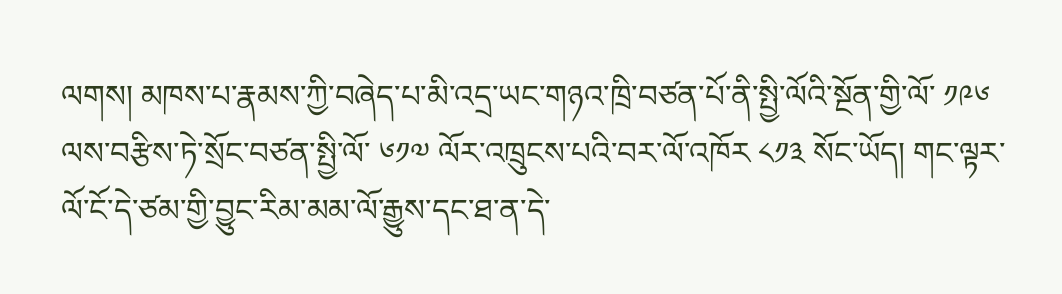ལགས། མཁས་པ་རྣམས་ཀྱི་བཞེད་པ་མི་འདྲ་ཡང་གཉའ་ཁྲི་བཙན་པོ་ནི་སྤྱི་ལོའི་སྔོན་གྱི་ལོ་ ༡༩༦ ལས་བརྩིས་ཏེ་སྲོང་བཙན་སྤྱི་ལོ་ ༦༡༧ ལོར་འཁྲུངས་པའི་བར་ལོ་འཁོར ༨༡༣ སོང་ཡོད། གང་ལྟར་ལོ་ངོ་དེ་ཙམ་གྱི་བྱུང་རིམ་མམ་ལོ་རྒྱུས་དང་ཐ་ན་དེ་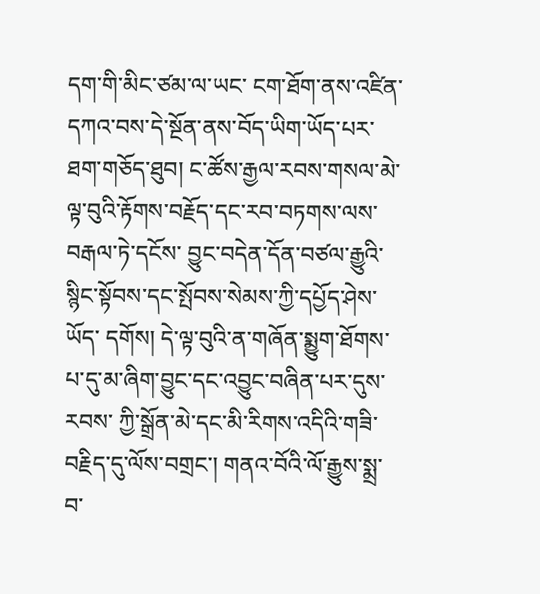དག་གི་མིང་ཙམ་ལ་ཡང་ ངག་ཐོག་ནས་འཛིན་དཀའ་བས་དེ་སྔོན་ནས་བོད་ཡིག་ཡོད་པར་ཐག་གཅོད་ཐུབ། ང་ཚོས་རྒྱལ་རབས་གསལ་མེ་ལྟ་བུའི་རྟོགས་བརྗོད་དང་རབ་བཏགས་ལས་བརྒལ་ཏེ་དངོས་ བྱུང་བདེན་དོན་བཙལ་རྒྱུའི་སྙིང་སྟོབས་དང་སྤོབས་སེམས་ཀྱི་དཔྱོད་ཤེས་ཡོད་ དགོས། དེ་ལྟ་བུའི་ན་གཞོན་སྨྱུག་ཐོགས་པ་དུ་མ་ཞིག་བྱུང་དང་འབྱུང་བཞིན་པར་དུས་རབས་ ཀྱི་སྒྲོན་མེ་དང་མི་རིགས་འདིའི་གཟི་བརྗིད་དུ་ལོས་བགྲང་། གནའ་བོའི་ལོ་རྒྱུས་སྨྲ་བ་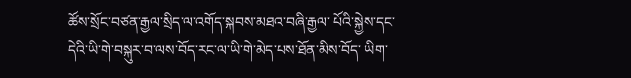ཚོས་སྲོང་བཙན་རྒྱལ་སྲིད་ལ་འགོད་སྐབས་མཐའ་བཞི་རྒྱལ་ པོའི་སྐྱེས་དང་དེའི་ཡི་གེ་བསྐུར་བ་ལས་བོད་རང་ལ་ཡི་གེ་མེད་པས་ཐོན་མིས་བོད་ ཡིག་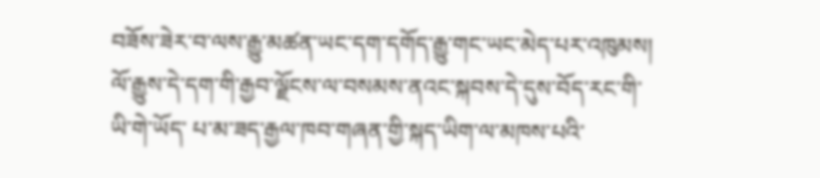བཟོས་ཟེར་བ་ལས་རྒྱུ་མཚན་ཡང་དག་དགོད་རྒྱུ་གང་ཡང་མེད་པར་འཁུམས། ལོ་རྒྱུས་དེ་དག་གི་རྒྱབ་ལྗོངས་ལ་བསམས་ནའང་སྐབས་དེ་དུས་བོད་རང་གི་ཡི་གེ་ཡོད་ པ་མ་ཟད་རྒྱལ་ཁབ་གཞན་གྱི་སྐད་ཡིག་ལ་མཁས་པའི་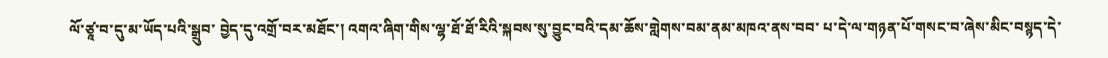ལོ་ཙཱ་བ་དུ་མ་ཡོད་པའི་སྒྲུབ་ བྱེད་དུ་འགྲོ་བར་མཐོང་། འགའ་ཞིག་གིས་ལྷ་ཐོ་ཐོ་རིའི་སྐབས་སུ་བྱུང་བའི་དམ་ཆོས་གླེགས་བམ་ནམ་མཁའ་ནས་བབ་ པ་དེ་ལ་གཉན་པོ་གསང་བ་ཞེས་མིང་བསྙད་དེ་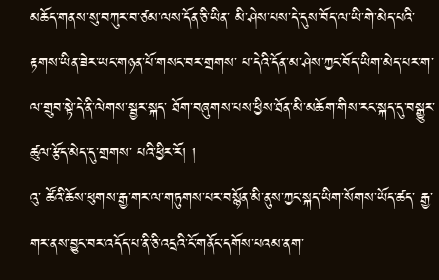མཆོད་གནས་སུ་བཀུར་བ་ཙམ་ལས་དོན་ཅི་ཡིན་ མི་ཤེས་པས་དེ་དུས་བོད་ལ་ཡི་གེ་མེད་པའི་རྟགས་ཡིན་ཟེར་ཡང་གཉན་པོ་གསང་བར་གྲགས་ པ་དེའི་དོན་མ་ཤེས་ཀྱང་བོད་ཡིག་མེད་པར་ག་ལ་གྲུབ་སྟེ་དེ་ནི་ལེགས་སྦྱར་སྐད་ ཐོག་བཞུགས་པས་ཕྱིས་ཐོན་མི་མཆོག་གིས་རང་སྐད་དུ་བསྒྱུར་ཚུལ་རྩོད་མེད་དུ་གྲགས་ པའི་ཕྱིར་རོ། །
འུ་ ཚོའི་ཆོས་ཕུགས་རྒྱ་གར་ལ་གཏུགས་པར་བསྙོན་མི་ནུས་ཀྱང་སྐད་ཡིག་སོགས་ཡོད་ཚད་ རྒྱ་གར་ནས་བྱུང་བར་འདོད་པ་ནི་ཅི་འདྲའི་ངོ་གནོང་དགོས་པའམ་ནག་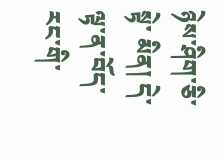ཉེས་ཤིག་ཅི་སྟེ་ མིན། དེ་ལྟ་ན་བོད་རང་གི་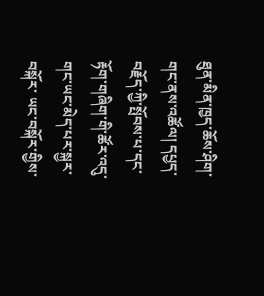ཐུན་མིན་ཁྱད་ཆོས་ཤིག་གང་ནས་འཚོལ། དཔྱད་བརྗོད་ཀྱི་སྤོབས་པ་དང་རྟོག་གཞིག་གི་ཚོར་འདུ་གང་ཡང་མེད་པར་སྐྱར་བསྐོར་ ཡང་བསྐོར་གྱིས་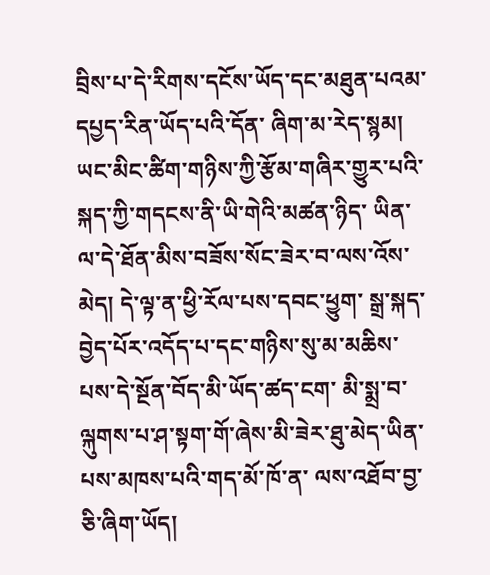བྲིས་པ་དེ་རིགས་དངོས་ཡོད་དང་མཐུན་པའམ་དཔྱད་རིན་ཡོད་པའི་དོན་ ཞིག་མ་རེད་སྙམ། ཡང་མིང་ཚིག་གཉིས་ཀྱི་རྩོམ་གཞིར་གྱུར་པའི་སྐད་ཀྱི་གདངས་ནི་ཡི་གེའི་མཚན་ཉིད་ ཡིན་ལ་དེ་ཐོན་མིས་བཟོས་སོང་ཟེར་བ་ལས་འོས་མེད། དེ་ལྟ་ན་ཕྱི་རོལ་པས་དབང་ཕྱུག་ སྒྲ་སྐད་བྱེད་པོར་འདོད་པ་དང་གཉིས་སུ་མ་མཆིས་པས་དེ་སྔོན་བོད་མི་ཡོད་ཚད་ངག་ མི་སྨྲ་བ་ལྐུགས་པ་ཤ་སྟག་གོ་ཞེས་མི་ཟེར་ཐུ་མེད་ཡིན་པས་མཁས་པའི་གད་མོ་ཁོ་ན་ ལས་འཐོབ་བྱ་ཅི་ཞིག་ཡོད།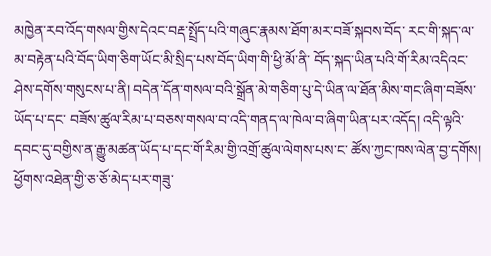མཁྱེན་རབ་འོད་གསལ་གྱིས་དེའང་བརྡ་སྤྲོད་པའི་གཞུང་རྣམས་ཐོག་མར་བཟོ་སྐབས་བོད་ རང་གི་སྐད་ལ་མ་བརྟེན་པའི་བོད་ཡིག་ཅིག་ཡོང་མི་སྲིད་པས་བོད་ཡིག་གི་ཕྱི་མོ་ནི་ བོད་སྐད་ཡིན་པའི་གོ་རིམ་འདིའང་ཤེས་དགོས་གསུངས་པ་ནི། བདེན་དོན་གསལ་བའི་སྒྲོན་མེ་གཅིག་པུ་དེ་ཡིན་ལ་ཐོན་མིས་གང་ཞིག་བཟོས་ཡོད་པ་དང་ བཟོས་ཚུལ་རིམ་པ་བཅས་གསལ་བ་འདི་གནད་ལ་ཁེལ་བ་ཞིག་ཡིན་པར་འདོད། འདི་ལྟའི་དབང་དུ་བགྱིས་ན་རྒྱུ་མཚན་ཡོད་པ་དང་གོ་རིམ་གྱི་འགྲོ་ཚུལ་ལེགས་པས་ང་ ཚོས་ཀྱང་ཁས་ལེན་བྱ་དགོས། ཕྱོགས་འཐེན་གྱི་ཅ་ཅོ་མེད་པར་གཟུ་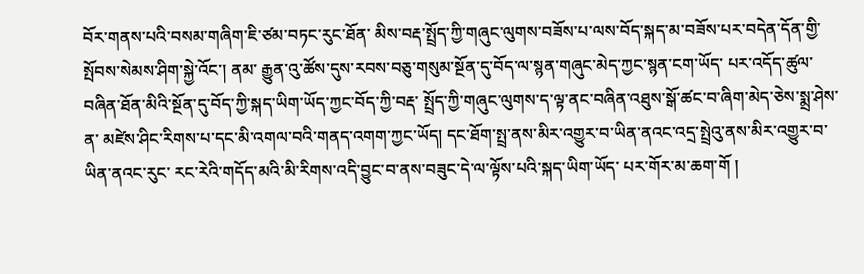བོར་གནས་པའི་བསམ་གཞིག་ཇི་ཙམ་བཏང་རུང་ཐོན་ མིས་བརྡ་སྤྲོད་ཀྱི་གཞུང་ལུགས་བཟོས་པ་ལས་བོད་སྐད་མ་བཟོས་པར་བདེན་དོན་གྱི་ སྤོབས་སེམས་ཤིག་སྐྱེ་འོང་། ནམ་ རྒྱུན་འུ་ཚོས་དུས་རབས་བཅུ་གསུམ་སྔོན་དུ་བོད་ལ་སྙན་གཞུང་མེད་ཀྱང་སྙན་ངག་ཡོད་ པར་འདོད་ཚུལ་བཞིན་ཐོན་མིའི་སྔོན་དུ་བོད་ཀྱི་སྐད་ཡིག་ཡོད་ཀྱང་བོད་ཀྱི་བརྡ་ སྤྲོད་ཀྱི་གཞུང་ལུགས་ད་ལྟ་ནང་བཞིན་འཐུས་སྒོ་ཚང་བ་ཞིག་མེད་ཅེས་སྨྲ་ཤེས་ན་ མཛེས་ཤིང་རིགས་པ་དང་མི་འགལ་བའི་གནད་འགག་ཀྱང་ཡོད། དང་ཐོག་སྤྲ་ནས་མིར་འགྱུར་བ་ཡིན་ནའང་འདྲ་སྤྲེའུ་ནས་མིར་འགྱུར་བ་ཡིན་ནའང་རུང་ རང་རེའི་གདོད་མའི་མི་རིགས་འདི་བྱུང་བ་ནས་བཟུང་དེ་ལ་ལྟོས་པའི་སྐད་ཡིག་ཡོད་ པར་གོར་མ་ཆག་གོ །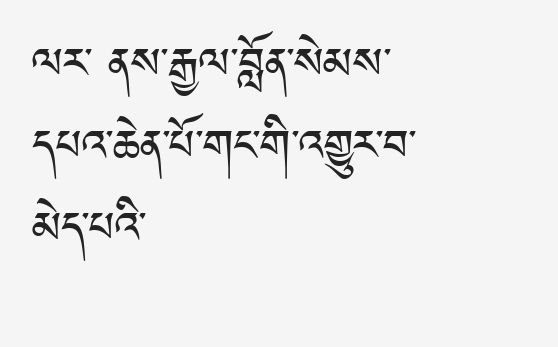ལར་ ནས་རྒྱལ་བློན་སེམས་དཔའ་ཆེན་པོ་གང་གི་འགྱུར་བ་མེད་པའི་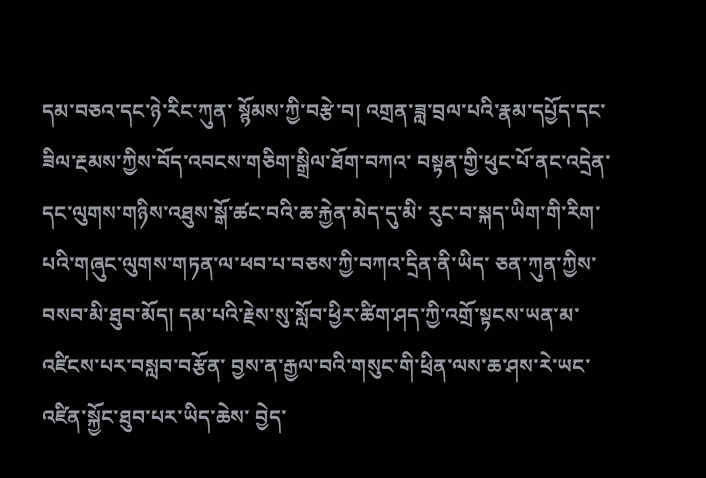དམ་བཅའ་དང་ཉེ་རིང་ཀུན་ སྙོམས་ཀྱི་བརྩེ་བ། འགྲན་ཟླ་བྲལ་པའི་རྣམ་དཔྱོད་དང་ཟིལ་རྔམས་ཀྱིས་བོད་འབངས་གཅིག་སྒྲིལ་ཐོག་བཀའ་ བསྟན་གྱི་ཕུང་པོ་ནང་འདྲེན་དང་ལུགས་གཉིས་འཐུས་སྒོ་ཚང་བའི་ཆ་རྐྱེན་མེད་དུ་མི་ རུང་བ་སྐད་ཡིག་གི་རིག་པའི་གཞུང་ལུགས་གཏན་ལ་ཕབ་པ་བཅས་ཀྱི་བཀའ་དྲིན་ནི་ཡིད་ ཅན་ཀུན་ཀྱིས་བསབ་མི་ཐུབ་མོད། དམ་པའི་རྗེས་སུ་སློབ་ཕྱིར་ཚིག་ཤད་ཀྱི་འགྲོ་སྟངས་ཡན་མ་འཛིངས་པར་བསླབ་བརྩོན་ བྱས་ན་རྒྱལ་བའི་གསུང་གི་ཕྲིན་ལས་ཆ་ཤས་རེ་ཡང་འཛིན་སྐྱོང་ཐུབ་པར་ཡིད་ཆེས་ བྱེད་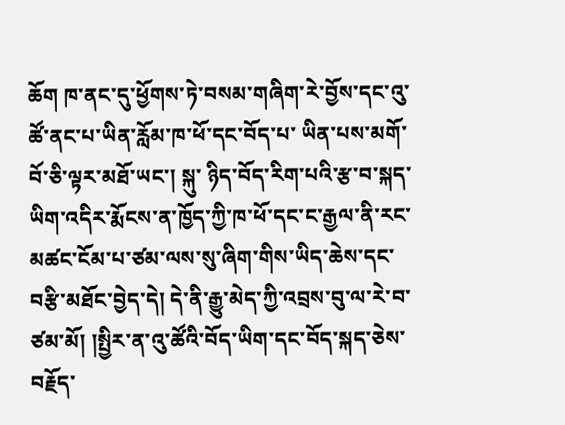ཆོག ཁ་ནང་དུ་ཕྱོགས་ཏེ་བསམ་གཞིག་རེ་བྱོས་དང་འུ་ཚོ་ནང་པ་ཡིན་རློམ་ཁ་ཕོ་དང་བོད་པ་ ཡིན་པས་མགོ་བོ་ཅི་ལྟར་མཐོ་ཡང་། སྐུ་ ཉིད་བོད་རིག་པའི་རྩ་བ་སྐད་ཡིག་འདིར་རྨོངས་ན་ཁྱོད་ཀྱི་ཁ་ཕོ་དང་ང་རྒྱལ་ནི་རང་ མཚང་ངོམ་པ་ཙམ་ལས་སུ་ཞིག་གིས་ཡིད་ཆེས་དང་བརྩི་མཐོང་བྱེད་དེ། དེ་ནི་རྒྱུ་མེད་ཀྱི་འབྲས་བུ་ལ་རེ་བ་ཙམ་མོ། །སྤྱིར་ན་འུ་ཚོའི་བོད་ཡིག་དང་བོད་སྐད་ཅེས་བརྗོད་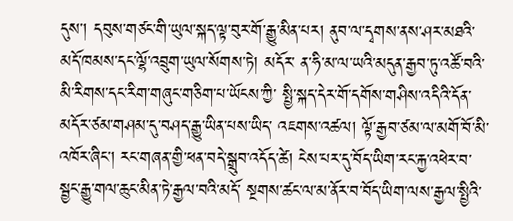དུས་། དབུས་གཙང་གི་ཡུལ་སྐད་ལྟ་བུར་གོ་རྒྱུ་མིན་པར། ནུབ་ལ་དྭགས་ནས་ཤར་མཐའི་མདོ་ཁམས་དང་ལྷོ་འབྲུག་ཡུལ་སོགས་ཏེ། མདོར་ ན་ཧི་མ་ལ་ཡའི་མདུན་རྒྱབ་ཏུ་འཚོ་བའི་མི་རིགས་དང་རིག་གཞུང་གཅིག་པ་ཡོངས་ཀྱི་ སྤྱི་སྐད་དེར་གོ་དགོས་གཤིས་འདིའི་དོན་མདོར་ཙམ་གཤམ་དུ་བཤད་རྒྱུ་ཡིན་པས་ཡིད་ འཇགས་འཚལ། ལྟོ་རྒྱབ་ཙམ་ལ་མགོ་བོ་མི་འཁོར་ཞིང་། རང་གཞན་གྱི་ཕན་བདེ་སྒྲུབ་འདོད་ཚེ། ངེས་པར་དུ་བོད་ཡིག་རང་རྐྱ་འཕེར་བ་སྦྱང་རྒྱུ་གལ་ཆུང་མིན་ཏེ་རྒྱལ་བའི་མདོ་ སྔགས་ཚང་ལ་མ་ནོར་བ་བོད་ཡིག་ལས་རྒྱལ་སྤྱིའི་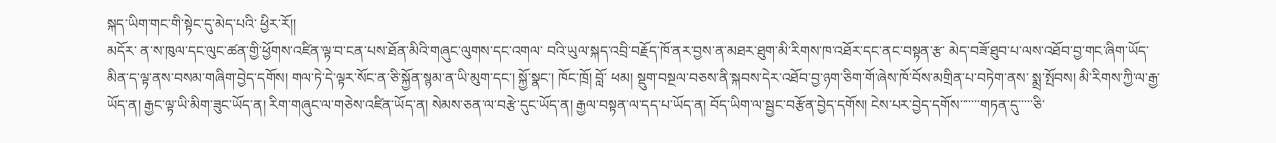སྐད་ཡིག་གང་གི་སྟེང་དུ་མེད་པའི་ ཕྱིར་རོ།།
མདོར་ ན་ས་ཁུལ་དང་ལུང་ཚན་གྱི་ཕྱོགས་འཛིན་ལྟ་བ་ངན་པས་ཐོན་མིའི་གཞུང་ལུགས་དང་འགལ་ བའི་ཡུལ་སྐད་འབྲི་བརྗོད་ཁོ་ནར་བྱས་ན་མཐར་ཐུག་མི་རིགས་ཁ་འཐོར་དང་ནང་བསྟན་རྩ་ མེད་བཟོ་ཐུབ་པ་ལས་འཐོབ་བྱ་གང་ཞིག་ཡོད་མིན་ད་ལྟ་ནས་བསམ་གཞིག་བྱེད་དགོས། གལ་ཏེ་དེ་ལྟར་སོང་ན་ཅི་སྐྱོན་སྙམ་ན་ཡི་མུག་དང་། སྐྱོ་སྣང་། ཁོང་ཁྲོ། བློ་ ཕམ། སྡུག་བསྔལ་བཅས་ནི་སྐབས་དེར་འཐོབ་བྱ་ཉག་ཅིག་གོ་ཞེས་ཁོ་བོས་མགྲིན་པ་བཏེག་ནས་ སྨྲ་སྤོབས། མི་རིགས་ཀྱི་ལ་རྒྱ་ཡོད་ན། རྒྱང་ལྟ་ཡི་མིག་ཟུང་ཡོད་ན། རིག་གཞུང་ལ་གཅེས་འཛིན་ཡོད་ན། སེམས་ཅན་ལ་བརྩེ་དུང་ཡོད་ན། རྒྱལ་བསྟན་ལ་དད་པ་ཡོད་ན། བོད་ཡིག་ལ་སྦྱང་བརྩོན་བྱེད་དགོས། ངེས་པར་བྱེད་དགོས་་་་་་་གཏན་དུ་་་་་ཅི་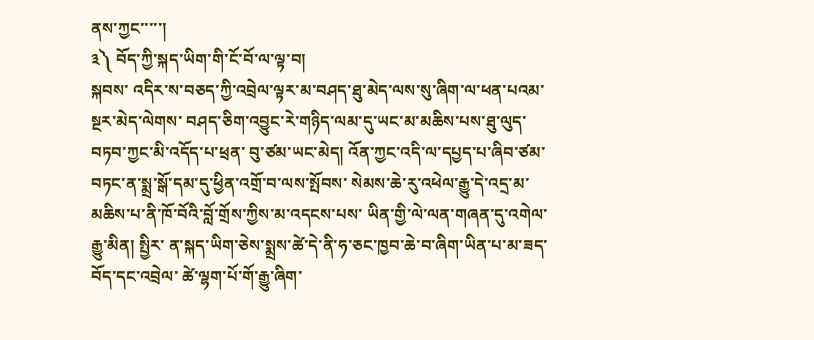ནས་ཀྱང་་་་་།
༣༽ བོད་ཀྱི་སྐད་ཡིག་གི་ངོ་བོ་ལ་ལྟ་བ།
སྐབས་ འདིར་ས་བཅད་ཀྱི་འབྲེལ་ལྟར་མ་བཤད་ཐུ་མེད་ལས་སུ་ཞིག་ལ་ཕན་པའམ་སྔར་མེད་ལེགས་ བཤད་ཅིག་འབྱུང་རེ་གཉིད་ལམ་དུ་ཡང་མ་མཆིས་པས་ཐུ་ལུད་བཏབ་ཀྱང་མི་འདོད་པ་ཕྲན་ བུ་ཙམ་ཡང་མེད། འོན་ཀྱང་འདི་ལ་དཔྱད་པ་ཞིབ་ཙམ་བཏང་ན་སྨྲ་སྒོ་དམ་དུ་ཕྱིན་འགྲོ་བ་ལས་སྤོབས་ སེམས་ཆེ་རུ་འཕེལ་རྒྱུ་དེ་འདྲ་མ་མཆིས་པ་ནི་ཁོ་བོའི་བློ་གྲོས་ཀྱིས་མ་འདངས་པས་ ཡིན་གྱི་ལེ་ལན་གཞན་དུ་འགེལ་རྒྱུ་མིན། སྤྱིར་ ན་སྐད་ཡིག་ཅེས་སྨྲས་ཚེ་དེ་ནི་ཧ་ཅང་ཁྱབ་ཆེ་བ་ཞིག་ཡིན་པ་མ་ཟད་བོད་དང་འབྲེལ་ ཚེ་ལྷག་པོ་གོ་རྒྱུ་ཞིག་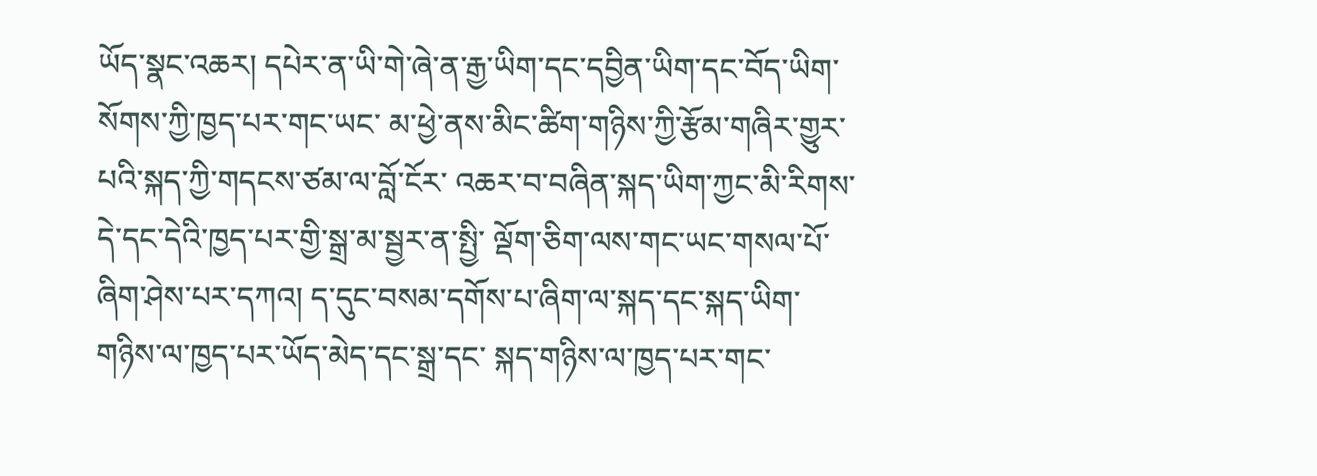ཡོད་སྣང་འཆར། དཔེར་ན་ཡི་གེ་ཞེ་ན་རྒྱ་ཡིག་དང་དབྱིན་ཡིག་དང་བོད་ཡིག་སོགས་ཀྱི་ཁྱད་པར་གང་ཡང་ མ་ཕྱེ་ནས་མིང་ཚིག་གཉིས་ཀྱི་རྩོམ་གཞིར་གྱུར་པའི་སྐད་ཀྱི་གདངས་ཙམ་ལ་བློ་ངོར་ འཆར་བ་བཞིན་སྐད་ཡིག་ཀྱང་མི་རིགས་དེ་དང་དེའི་ཁྱད་པར་གྱི་སྒྲ་མ་སྦྱར་ན་སྤྱི་ ལྡོག་ཅིག་ལས་གང་ཡང་གསལ་པོ་ཞིག་ཤེས་པར་དཀའ། ད་དུང་བསམ་དགོས་པ་ཞིག་ལ་སྐད་དང་སྐད་ཡིག་གཉིས་ལ་ཁྱད་པར་ཡོད་མེད་དང་སྒྲ་དང་ སྐད་གཉིས་ལ་ཁྱད་པར་གང་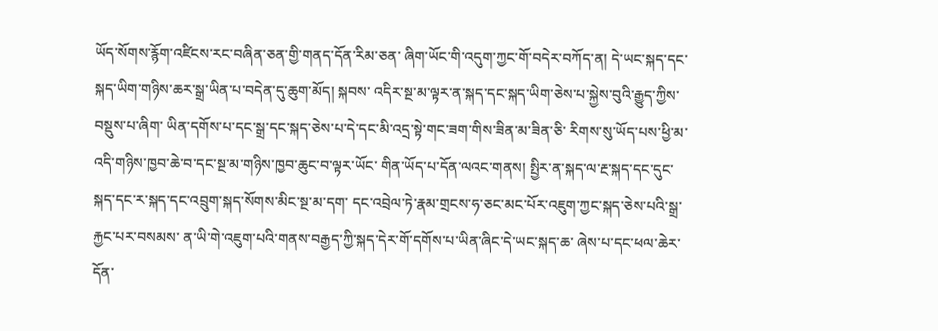ཡོད་སོགས་རྙོག་འཛིངས་རང་བཞིན་ཅན་གྱི་གནད་དོན་རིམ་ཅན་ ཞིག་ཡོང་གི་འདུག་ཀྱང་གོ་བདེར་བཀོད་ན། དེ་ཡང་སྐད་དང་སྐད་ཡིག་གཉིས་ཆར་སྒྲ་ཡིན་པ་བདེན་དུ་ཆུག་མོད། སྐབས་ འདིར་སྔ་མ་ལྟར་ན་སྐད་དང་སྐད་ཡིག་ཅེས་པ་སྐྱེས་བུའི་རྒྱུད་ཀྱིས་བསྡུས་པ་ཞིག་ ཡིན་དགོས་པ་དང་སྒྲ་དང་སྐད་ཅེས་པ་དེ་དང་མི་འདྲ་སྟེ་གང་ཟག་གིས་ཟིན་མ་ཟིན་ཅི་ རིགས་སུ་ཡོད་པས་ཕྱི་མ་འདི་གཉིས་ཁྱབ་ཆེ་བ་དང་སྔ་མ་གཉིས་ཁྱབ་ཆུང་བ་ལྟར་ཡོང་ གིན་ཡོད་པ་དོན་ལའང་གནས། སྤྱིར་ན་སྐད་ལ་རྔ་སྐད་དང་དུང་སྐད་དང་ར་སྐད་དང་འབྲུག་སྐད་སོགས་མིང་སྔ་མ་དག་ དང་འབྲེལ་ཏེ་རྣམ་གྲངས་ཧ་ཅང་མང་པོར་འཇུག་ཀྱང་སྐད་ཅེས་པའི་སྒྲ་རྐྱང་པར་བསམས་ ན་ཡི་གེ་འཇུག་པའི་གནས་བརྒྱད་ཀྱི་སྐད་དེར་གོ་དགོས་པ་ཡིན་ཞིང་དེ་ཡང་སྐད་ཆ་ ཞེས་པ་དང་ཕལ་ཆེར་དོན་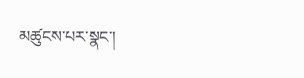མཚུངས་པར་སྣང་།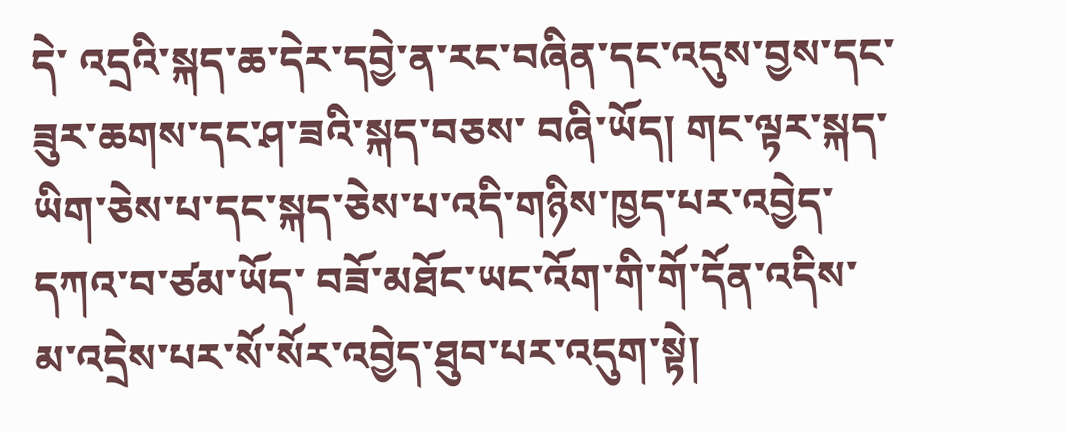དེ་ འདྲའི་སྐད་ཆ་དེར་དབྱེ་ན་རང་བཞིན་དང་འདུས་བྱས་དང་ཟུར་ཆགས་དང་ཤ་ཟའི་སྐད་བཅས་ བཞི་ཡོད། གང་ལྟར་སྐད་ཡིག་ཅེས་པ་དང་སྐད་ཅེས་པ་འདི་གཉིས་ཁྱད་པར་འབྱེད་དཀའ་བ་ཙམ་ཡོད་ བཟོ་མཐོང་ཡང་འོག་གི་གོ་དོན་འདིས་མ་འདྲེས་པར་སོ་སོར་འབྱེད་ཐུབ་པར་འདུག་སྟེ།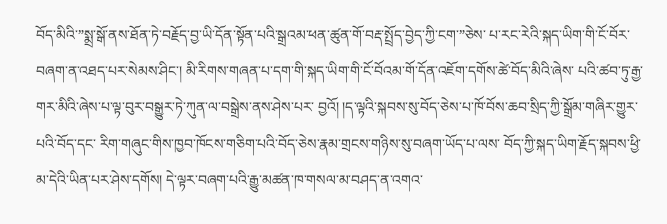བོད་མིའི་”སྨྲ་སྒོ་ནས་ཐོན་ཏེ་བརྗོད་བྱ་ཡི་དོན་སྟོན་པའི་སྒྲའམ་ཕན་ཚུན་གོ་བརྡ་སྤྲོད་བྱེད་ཀྱི་ངག་”ཅེས་ པ་རང་རེའི་སྐད་ཡིག་གི་ངོ་བོར་བཞག་ན་འཐད་པར་སེམས་ཤིང་། མི་རིགས་གཞན་པ་དག་གི་སྐད་ཡིག་གི་ངོ་བོའམ་གོ་དོན་འཇོག་དགོས་ཚེ་བོད་མིའི་ཞེས་ པའི་ཚབ་ཏུ་རྒྱ་གར་མིའི་ཞེས་པ་ལྟ་བུར་བསྒྱུར་ཏེ་ཀུན་ལ་བསྒྲེས་ནས་ཤེས་པར་ བྱའོ། །ད་ལྟའི་སྐབས་སུ་བོད་ཅེས་པ་ཁོ་བོས་ཆབ་སྲིད་ཀྱི་སྒྲོམ་གཞིར་གྱུར་པའི་བོད་དང་ རིག་གཞུང་གིས་ཁྱབ་ཁོངས་གཅིག་པའི་བོད་ཅེས་རྣམ་གྲངས་གཉིས་སུ་བཞག་ཡོད་པ་ལས་ བོད་ཀྱི་སྐད་ཡིག་རྗོད་སྐབས་ཕྱི་མ་དེའི་ཡིན་པར་ཤེས་དགོས། དེ་ལྟར་བཞག་པའི་རྒྱུ་མཚན་ཁ་གསལ་མ་བཤད་ན་འགའ་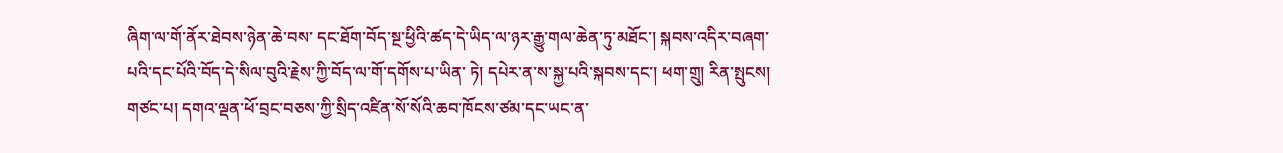ཞིག་ལ་གོ་ནོར་ཐེབས་ཉེན་ཆེ་བས་ དང་ཐོག་བོད་སྔ་ཕྱིའི་ཚད་དེ་ཡིད་ལ་ཉར་རྒྱུ་གལ་ཆེན་ཏུ་མཐོང་། སྐབས་འདིར་བཞག་པའི་དང་པོའི་བོད་དེ་སིལ་བུའི་རྗེས་ཀྱི་བོད་ལ་གོ་དགོས་པ་ཡིན་ ཏེ། དཔེར་ན་ས་སྐྱ་པའི་སྐབས་དང་། ཕག་གྲུ། རིན་སྤུངས། གཙང་པ། དགའ་ལྡན་ཕོ་བྲང་བཅས་ཀྱི་སྲིད་འཛིན་སོ་སོའི་ཆབ་ཁོངས་ཙམ་དང་ཡང་ན་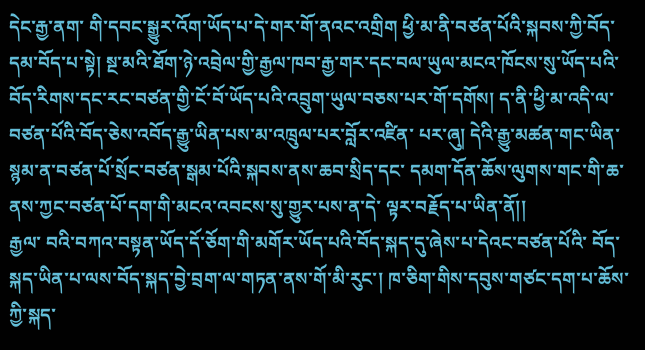དེང་རྒྱ་ནག་ གི་དབང་སྒྱུར་འོག་ཡོད་པ་དེ་གར་གོ་ནའང་འགྲིག ཕྱི་མ་ནི་བཙན་པོའི་སྐབས་ཀྱི་བོད་དམ་བོད་པ་སྟེ། སྔ་མའི་ཐོག་ཉེ་འབྲེལ་གྱི་རྒྱལ་ཁབ་རྒྱ་གར་དང་བལ་ཡུལ་མངའ་ཁོངས་སུ་ཡོད་པའི་ བོད་རིགས་དང་རང་བཙན་གྱི་ངོ་བོ་ཡོད་པའི་འབྲུག་ཡུལ་བཅས་པར་གོ་དགོས། ད་ནི་ཕྱི་མ་འདི་ལ་བཙན་པོའི་བོད་ཅེས་འབོད་རྒྱུ་ཡིན་པས་མ་འཁྲུལ་པར་བློར་འཛིན་ པར་ཞུ། དེའི་རྒྱུ་མཚན་གང་ཡིན་སྙམ་ན་བཙན་པོ་སྲོང་བཙན་སྒམ་པོའི་སྐབས་ནས་ཆབ་སྲིད་དང་ དམག་དོན་ཆོས་ལུགས་གང་གི་ཆ་ནས་ཀྱང་བཙན་པོ་དག་གི་མངའ་འབངས་སུ་གྱུར་པས་ན་དེ་ ལྟར་བརྗོད་པ་ཡིན་ནོ།།
རྒྱལ་ བའི་བཀའ་བསྟན་ཡོད་དོ་ཅོག་གི་མགོར་ཡོད་པའི་བོད་སྐད་དུ་ཞེས་པ་དེའང་བཙན་པོའི་ བོད་སྐད་ཡིན་པ་ལས་བོད་སྐད་བྱེ་བྲག་ལ་གཏན་ནས་གོ་མི་རུང་། ཁ་ཅིག་གིས་དབུས་གཙང་དག་པ་ཆོས་ཀྱི་སྐད་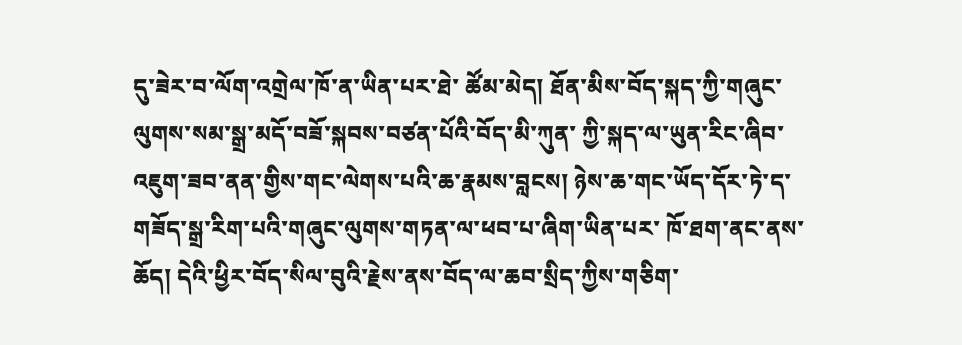དུ་ཟེར་བ་ལོག་འགྲེལ་ཁོ་ན་ཡིན་པར་ཐེ་ ཚོམ་མེད། ཐོན་མིས་བོད་སྐད་ཀྱི་གཞུང་ལུགས་སམ་སྒྲ་མདོ་བཟོ་སྐབས་བཙན་པོའི་བོད་མི་ཀུན་ ཀྱི་སྐད་ལ་ཡུན་རིང་ཞིབ་འཇུག་ཟབ་ནན་གྱིས་གང་ལེགས་པའི་ཆ་རྣམས་བླངས། ཉེས་ཆ་གང་ཡོད་དོར་ཏེ་ད་གཟོད་སྒྲ་རིག་པའི་གཞུང་ལུགས་གཏན་ལ་ཕབ་པ་ཞིག་ཡིན་པར་ ཁོ་ཐག་ནང་ནས་ཆོད། དེའི་ཕྱིར་བོད་སིལ་བུའི་རྗེས་ནས་བོད་ལ་ཆབ་སྲིད་ཀྱིས་གཅིག་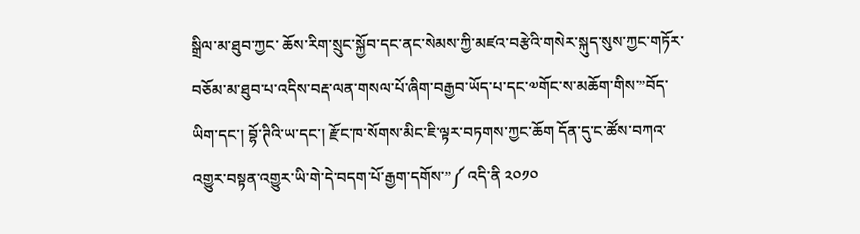སྒྲིལ་མ་ཐུབ་ཀྱང་ ཆོས་རིག་སྲུང་སྐྱོབ་དང་ནང་སེམས་ཀྱི་མཛའ་བརྩེའི་གསེར་སྐུད་སུས་ཀྱང་གཏོར་ བཅོམ་མ་ཐུབ་པ་འདིས་བརྡ་ལན་གསལ་པོ་ཞིག་བརྒྱབ་ཡོད་པ་དང་༧གོང་ས་མཆོག་གིས་”བོད་ཡིག་དང་། བྷོ་ཊིའི་ཡ་དང་། རྫོང་ཁ་སོགས་མིང་ཇི་ལྟར་བཏགས་ཀྱང་ཆོག དོན་དུ་ང་ཚོས་བཀའ་འགྱུར་བསྟན་འགྱུར་ཡི་གེ་དེ་བདག་པོ་རྒྱག་དགོས་”༼ འདི་ནི ༢༠༡༠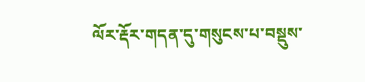ལོར་རྡོར་གདན་དུ་གསུངས་པ་བསྡུས་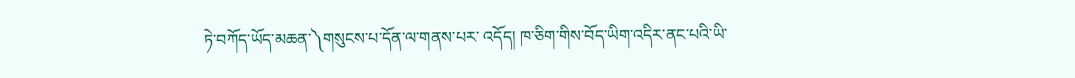ཏེ་བཀོད་ཡོད་མཆན་༽གསུངས་པ་དོན་ལ་གནས་པར་ འདོད། ཁ་ཅིག་གིས་བོད་ཡིག་འདིར་ནང་པའི་ཡི་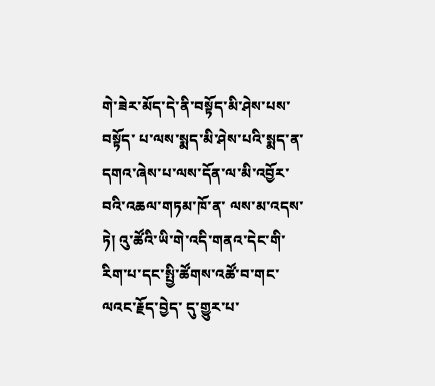གེ་ཟེར་མོད་དེ་ནི་བསྟོད་མི་ཤེས་པས་བསྟོད་ པ་ལས་སྨད་མི་ཤེས་པའི་སྨད་ན་དགའ་ཞེས་པ་ལས་དོན་ལ་མི་འབྱོར་བའི་འཆལ་གཏམ་ཁོ་ན་ ལས་མ་འདས་ཏེ། འུ་ཚོའི་ཡི་གེ་འདི་གནའ་དེང་གི་རིག་པ་དང་སྤྱི་ཚོགས་འཚོ་བ་གང་ལའང་རྗོད་བྱེད་ དུ་གྱུར་པ་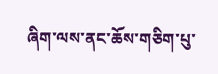ཞིག་ལས་ནང་ཆོས་གཅིག་པུ་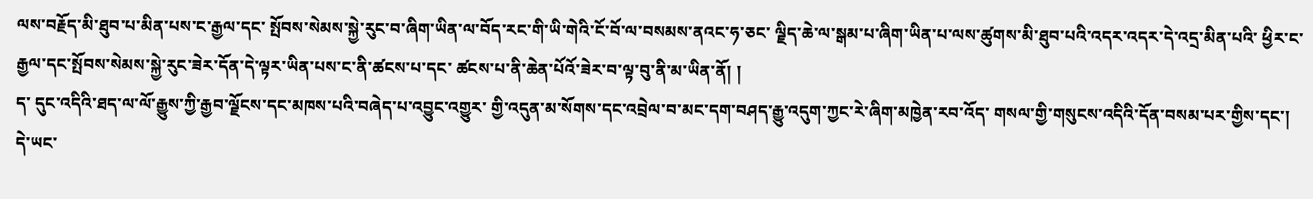ལས་བརྗོད་མི་ཐུབ་པ་མིན་པས་ང་རྒྱལ་དང་ སྤོབས་སེམས་སྐྱེ་རུང་བ་ཞིག་ཡིན་ལ་བོད་རང་གི་ཡི་གེའི་ངོ་བོ་ལ་བསམས་ནའང་ཧ་ཅང་ ལྗིད་ཆེ་ལ་སྒམ་པ་ཞིག་ཡིན་པ་ལས་ཚུགས་མི་ཐུབ་པའི་འདར་འདར་དེ་འདྲ་མིན་པའི་ ཕྱིར་ང་རྒྱལ་དང་སྤོབས་སེམས་སྐྱེ་རུང་ཟེར་དོན་དེ་ལྟར་ཡིན་པས་ང་ནི་ཚངས་པ་དང་ ཚངས་པ་ནི་ཆེན་པོའོ་ཟེར་བ་ལྟ་བུ་ནི་མ་ཡིན་ནོ། །
ད་ དུང་འདིའི་ཐད་ལ་ལོ་རྒྱུས་ཀྱི་རྒྱབ་ལྗོངས་དང་མཁས་པའི་བཞེད་པ་འབྱུང་འགྱུར་ གྱི་འདུན་མ་སོགས་དང་འབྲེལ་བ་མང་དག་བཤད་རྒྱུ་འདུག་ཀྱང་རེ་ཞིག་མཁྱེན་རབ་འོད་ གསལ་གྱི་གསུངས་འདིའི་དོན་བསམ་པར་གྱིས་དང་། དེ་ཡང་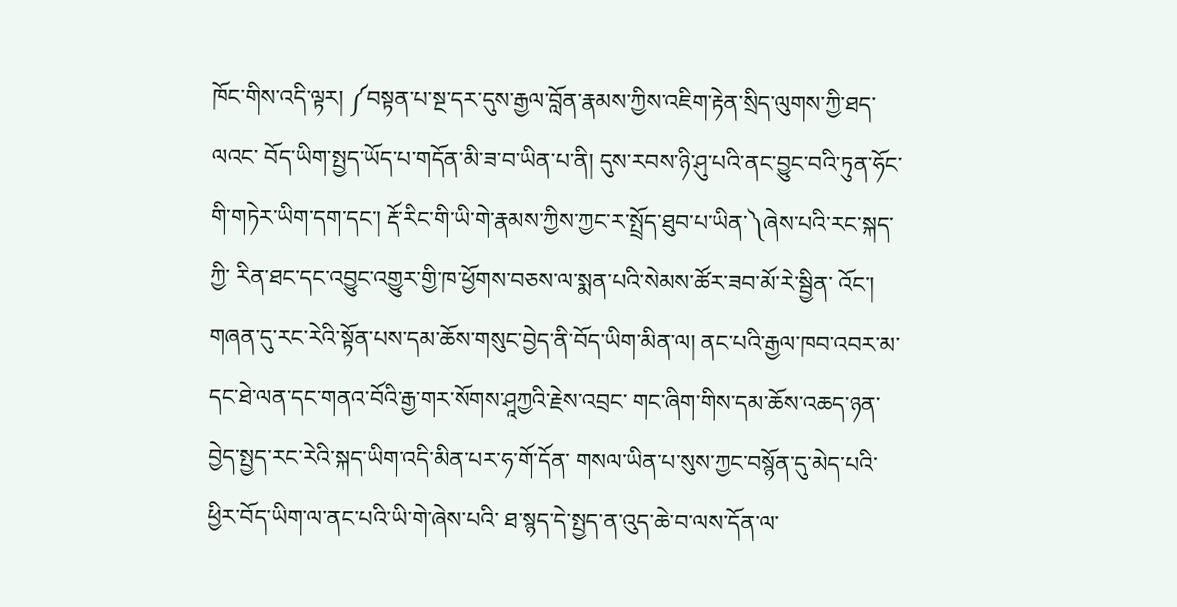ཁོང་གིས་འདི་ལྟར། ༼བསྟན་པ་སྔ་དར་དུས་རྒྱལ་བློན་རྣམས་ཀྱིས་འཇིག་རྟེན་སྲིད་ལུགས་ཀྱི་ཐད་ལའང་ བོད་ཡིག་སྤྱད་ཡོད་པ་གདོན་མི་ཟ་བ་ཡིན་པ་ནི། དུས་རབས་ཉི་ཤུ་པའི་ནང་བྱུང་བའི་ཏུན་ཧོང་གི་གཏེར་ཡིག་དག་དང་། རྡོ་རིང་གི་ཡི་གེ་རྣམས་ཀྱིས་ཀྱང་ར་སྤྲོད་ཐུབ་པ་ཡིན་༽ཞེས་པའི་རང་སྐད་ཀྱི་ རིན་ཐང་དང་འབྱུང་འགྱུར་གྱི་ཁ་ཕྱོགས་བཅས་ལ་སྨན་པའི་སེམས་ཚོར་ཟབ་མོ་རེ་སྦྱིན་ འོང་། གཞན་དུ་རང་རེའི་སྟོན་པས་དམ་ཆོས་གསུང་བྱེད་ནི་བོད་ཡིག་མིན་ལ། ནང་པའི་རྒྱལ་ཁབ་འབར་མ་དང་ཐེ་ལན་དང་གནའ་བོའི་རྒྱ་གར་སོགས་ཤཱཀྱའི་རྗེས་འབྲང་ གང་ཞིག་གིས་དམ་ཆོས་འཆད་ཉན་བྱེད་སྤྱད་རང་རེའི་སྐད་ཡིག་འདི་མིན་པར་ཧ་གོ་དོན་ གསལ་ཡིན་པ་སུས་ཀྱང་བསྙོན་དུ་མེད་པའི་ཕྱིར་བོད་ཡིག་ལ་ནང་པའི་ཡི་གེ་ཞེས་པའི་ ཐ་སྙད་དེ་སྤྱད་ན་འུད་ཆེ་བ་ལས་དོན་ལ་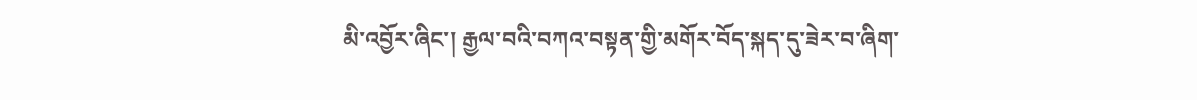མི་འབྱོར་ཞིང་། རྒྱལ་བའི་བཀའ་བསྟན་གྱི་མགོར་བོད་སྐད་དུ་ཟེར་བ་ཞིག་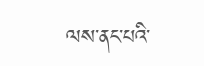ལས་ནང་པའི་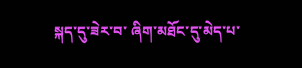སྐད་དུ་ཟེར་བ་ ཞིག་མཐོང་དུ་མེད་པ་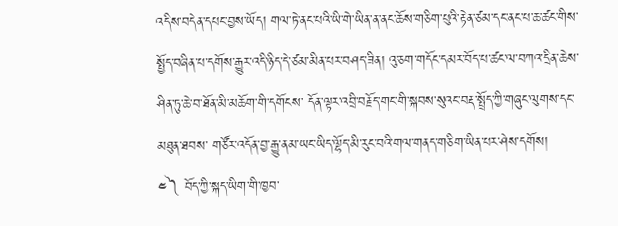འདིས་བདེན་དཔང་བྱས་ཡོད། གལ་ཏེ་ནང་པའི་ཡི་གེ་ཡིན་ན་ནང་ཆོས་གཅིག་པུའི་རྟེན་ཙམ་དང་ནང་པ་ཆ་ཚང་གིས་ སྤྱོད་བཞིན་པ་དགོས་རྒྱུར་འདི་ཉིད་དེ་ཙམ་མིན་པར་བཤད་ཟིན། འུ་ཅག་གདོང་དམར་བོད་པ་ཚང་ལ་བཀའ་དྲིན་ཆེས་ཤིན་ཏུ་ཆེ་བ་ཐོན་མི་མཆོག་གི་དགོངས་ དོན་ལྟར་འབྲི་བརྗོད་གང་གི་སྐབས་སུའང་བརྡ་སྤྲོད་ཀྱི་གཞུང་ལུགས་དང་མཐུན་ཐབས་ གཙོར་འདོན་བྱ་རྒྱུ་ནམ་ཡང་ཡིད་ལྷོད་མི་རུང་བའི་གལ་གནད་གཅིག་ཡིན་པར་ཤེས་དགོས།
༤༽ བོད་ཀྱི་སྐད་ཡིག་གི་ཁྱབ་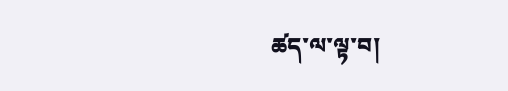ཚད་ལ་ལྟ་བ།